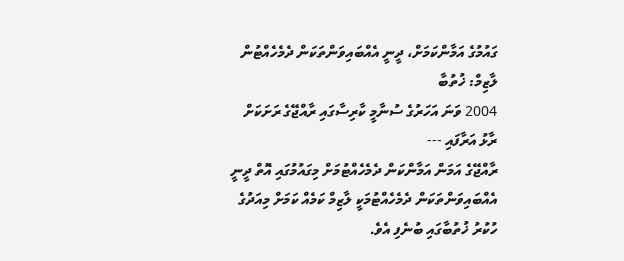ގައުމުގެ އަމާންކަމަށް، ދީނީ އެއްބައިވަންތަކަން ދެމެހެއްޓުން ލާޒިމް: ޚުތުބާ
2004 ވަނަ އަހަރުގެ ސުނާމީ ކާރިސާގައި ރާއްޖޭގެ ރަށަކަށް ރާޅު އަރާފައި ---
ރާއްޖޭގެ އަމަން އަމާންކަން ދެމެހެއްޓުމަށް މިގައުމުގައި އޮތް ދީނީ އެއްބައިވަންތަކަން ދެމެހެއްޓުމަކީ ލާޒިމް ކަމެއް ކަމަށް މިއަދުގެ ހުކުރު ޚުތުބާގައި ބުނެފި އެވެ.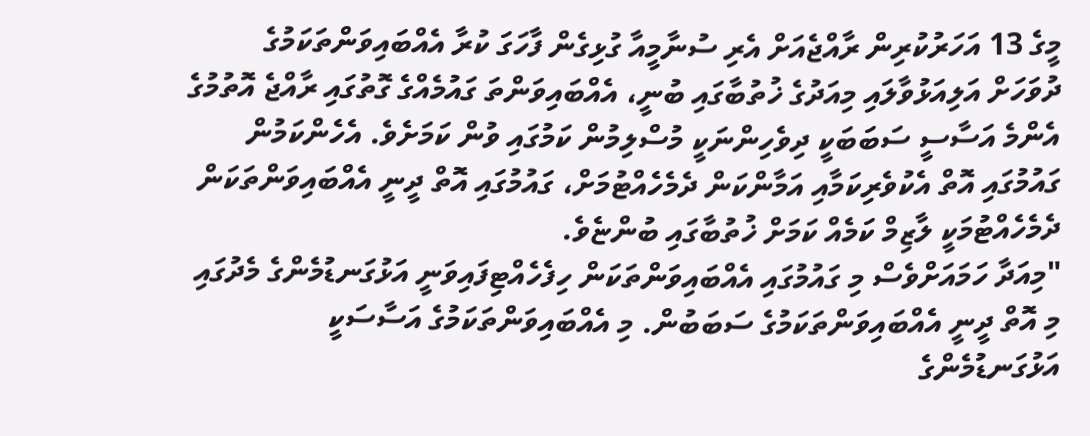މީގެ 13 އަހަރުކުރިން ރާއްޖެއަށް އެރި ސުނާމީއާ ގުޅިގެން ފާހަގަ ކުރާ އެއްބައިވަންތަކަމުގެ ދުވަހަށް އަލިއަޅުވާލައި މިއަދުގެ ޚުތުބާގައި ބުނީ، އެއްބައިވަންތަ ގައުމެއްގެ ގޮތުގައި ރާއްޖެ އޮތުމުގެ އެންމެ އަސާސީ ސަބަބަކީ ދިވެހިންނަކީ މުސްލިމުން ކަމުގައި ވުން ކަމަށެވެ. އެހެންކަމުން ގައުމުގައި އޮތް އެކުވެރިކަމާއި އަމާންކަން ދެމެހެއްޓުމަށް، ގައުމުގައި އޮތް ދީނީ އެއްބައިވަންތަކަން ދެމެހެއްޓުމަކީ ލާޒިމް ކަމެއް ކަމަށް ޚުތުބާގައި ބުންޏެވެ.
"މިއަދާ ހަމައަށްވެސް މި ގައުމުގައި އެއްބައިވަންތަކަން ހިފެހެއްޓިފައިވަނީ އަޅުގަނޑުމެންގެ މެދުގައި މި އޮތް ދީނީ އެއްބައިވަންތަކަމުގެ ސަބަބުން. މި އެއްބައިވަންތަކަމުގެ އަސާސަކީ އަޅުގަނޑުމެންގެ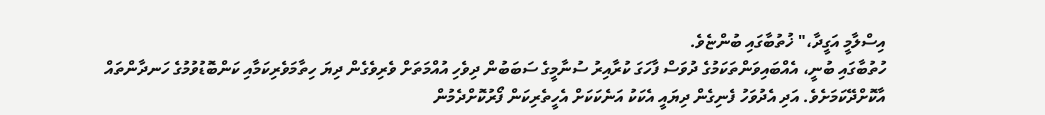އިސްލާމީ އަގީދާ،" ޚުތުބާގައި ބުންޏެވެ.
ހުތުބާގައި ބުނީ، އެއްބައިވަންތަކަމުގެ ދުވަސް ފާހަގަ ކުރާއިރު ސުނާމީގެ ސަބަބުން ދިވެހި އުއްމަތަށް ވެރިވެގެން ދިޔަ ހިތާމަވެރިކަމާއި ކަންބޮޑުވުމުގެ ހަނދާންތައް އާކޮށްދޭކަމަށެވެ. އަދި އެދުވަހު ފެނިގެން ދިޔައީ އެކަކު އަނެކަކަށް އެހީތެރިކަން ފޯރުކޮށްދެމުން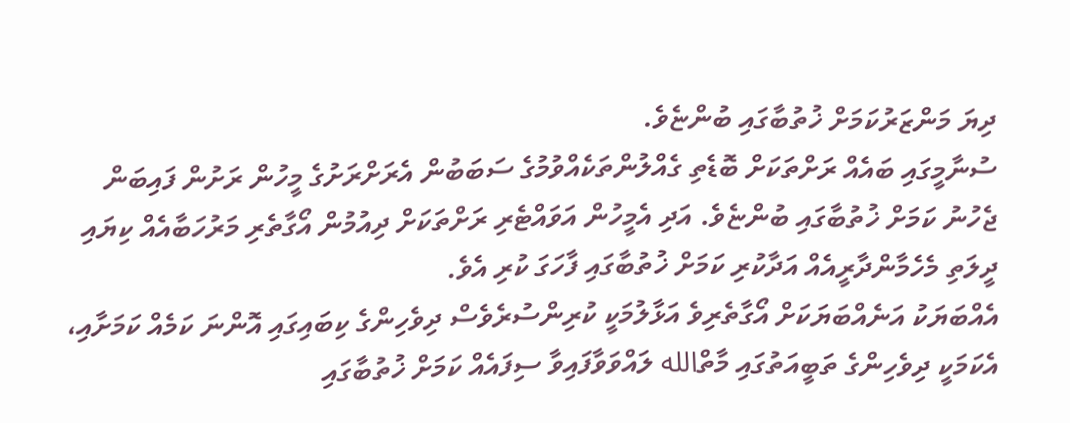ދިޔަ މަންޒަރުކަމަށް ޚުތުބާގައި ބުންޏެވެ.
ސުނާމީގައި ބައެއް ރަށްތަކަށް ބޮޑެތި ގެއްލުންތަކެއްވުމުގެ ސަބަބުން އެރަށްރަށުގެ މީހުން ރަށުން ފައިބަން ޖެހުނު ކަމަށް ޚުތުބާގައި ބުންޏެވެ. އަދި އެމީހުން އަވައްޓެރި ރަށްތަކަށް ދިއުމުން އޯގާތެރި މަރުހަބާއެއް ކިޔައި ދީލަތި މެހެމާންދާރީއެއް އަދާކުރި ކަމަށް ޚުތުބާގައި ފާހަގަ ކުރި އެވެ.
އެއްބަޔަކު އަނެއްބަޔަކަށް އޯގާތެރިވެ އަޅާލުމަކީ ކުރިންސުރެވެސް ދިވެހިންގެ ކިބައިގައި އޮންނަ ކަމެއް ކަމަށާއި، އެކަމަކީ ދިވެހިންގެ ތަބީއަތުގައި މާތްالله ލައްވަވާފައިވާ ސިފައެއް ކަމަށް ޚުތުބާގައި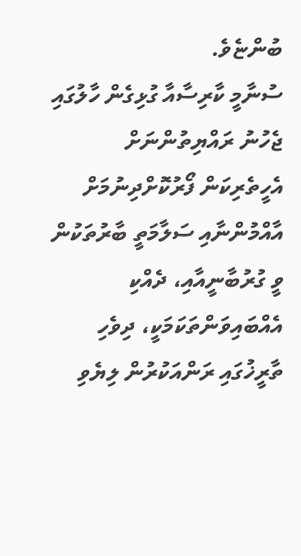ބުންޏެވެ.
ސުނާމީ ކާރިސާއާ ގުޅިގެން ހާލުގައި ޖެހުނު ރައްޔިތުންނަށް އެހީތެރިކަން ފޯރުކޮށްދިނުމަށް އާއްމުންނާއި ސަލާމަތީ ބާރުތަކުން ވީ ގުރުބާނީއާއި، ދެއްކި އެއްބައިވަންތަކަމަކީ، ދިވެހި ތާރީޚުގައި ރަންއަކުރުން ލިޔެވި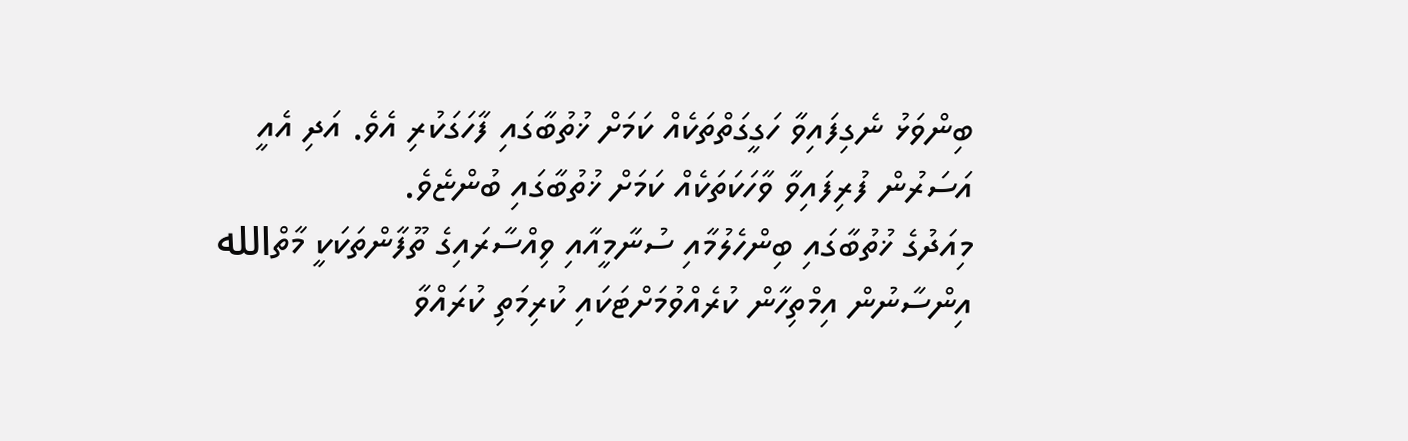ބިންވަޅު ނެގިފައިވާ ހަގީގަތްތަކެއް ކަމަށް ޚުތުބާގައި ފާހަގަކުރި އެވެ. އަދި އެއީ އަސަރުން ފުރިފައިވާ ވާހަކަތަކެއް ކަމަށް ޚުތުބާގައި ބުންޏެވެ.
މިއަދުގެ ޚުތުބާގައި ބިންހެލުމާއި ސުނާމީއާއި ވިއްސާރައިގެ ތޫފާންތަކަކީ މާތްالله އިންސާނުން އިމްތިހާން ކުރެއްވުމަށްޓަކައި ކުރިމަތި ކުރައްވާ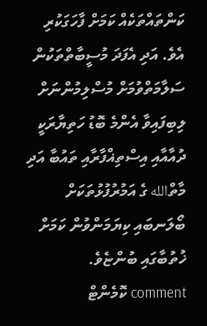ކަންތައްތަކެއް ކަމަށް ފާހަގަކުރި އެވެ. އަދި އެފަދަ މުސީބާތްތަކުން ސަލާމަތްވުމަށް މުސްލިމުންނަށް ލިބިފައިވާ އެންމެ ބޮޑު ހަތިޔާރަކީ ދުއާއާއި އިސްތިޣްފާރާއި ތައުބާ އަދި މާތްالله ގެ އަމުރުފުޅުތަކަށް ބޯލަނބައި ކިޔަމަންވުން ކަމަށް ޚުތުބާގައި ބުންޏެވެ.
comment ކޮމެންޓް